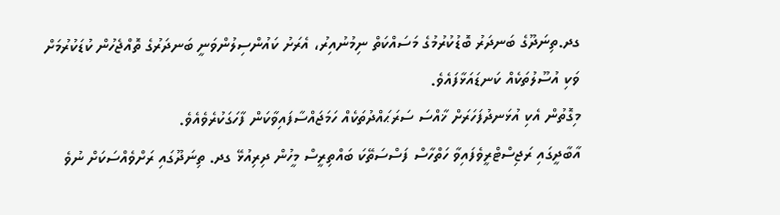ގދ.ތިނަދޫގެ ބަނދަރު ބޮޑުކުރުމުގެ މަސައްކަތް ނިމުނުއިރު، އެރަށު ކައުންސިލުންވަނީ ބަނދަރުގެ ތޮއްޖެހުން ކުޑަކުރުމަށް ވަކި އުސޫލުތަކެއް ކަނޑައަޅާފައެވެ.
މިގޮތުން އެކި އުޅަނދުފަހަރަށް ޚާއްސަ ސަރަޙައްދުތަކެއް ހަމަޖައްސާފައިވާކަން ފާހަގަކުރެވެއެވެ.
އާބާދީގައި ރަޖިސްޓްރީވެފައިވާ ހަތްހާސް ފަސްސަތޭކަ ބައްތިރީސް މީހުން ދިރިއުޅޭ ގދ. ތިނަދޫގައި ރަށްވެއްސަކަށް ނުވެ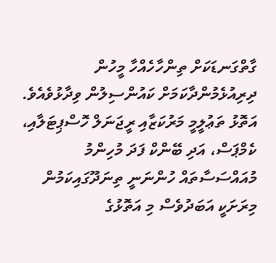ގާތްގަނޑަކަށް ތިންހާހެއްހާ މީހުން ދިރިއުޅެމުންދާކަމަށް ކައުންސިލުން ވިދާޅުވެއެވެ.
އަތޮޅު ތަޢުލީމީ މަރުކަޒާއި ރީޖަނަލް ހޮސްޕިޓަލާއި، ކެމްޕަސް، އަދި ބޭންކް ފަދަ މުހިންމު މުއައްސަސާތައް ހުންނަނީ ތިނަދޫގައިކަމުން މިރަށަކީ އަބަދުވެސް މި އަތޮޅުގެ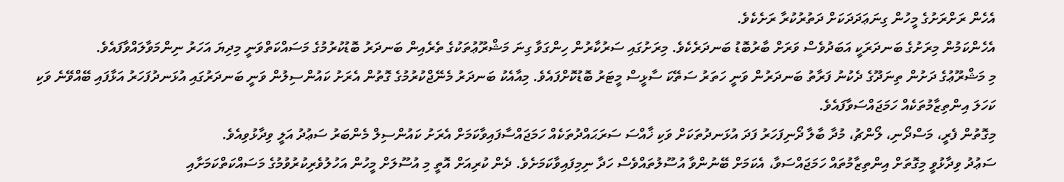އެހެން ރަށްރަށުގެ މީހުން ގިނަޢަދަދަކަށް ދަތުރުކުރާ ރަށެކެވެ.
އެހެންކަމުން މިރަށުގެ ބަނދަރަކީ އަބަދުވެސް ވަރަށް ބާރުބޮޑު ބަނދަރެކެވެ. މިރަށުގައި ސަރުކާރުން ހިންގަވާ ގިނަ މަޝްރޫޢުތަކުގެ ތެރެއިން ބަނދަރު ބޮޑުކުރުމުގެ މަސައްކަތްވަނީ މިދިޔަ އަހަރު ނިންމަވާލައްވާފައެވެ.
މި މަޝްރޫޢުގެ ދަށުން ތިނަދޫގެ ދެކުނު ފަރާތު ބަނދަރުން ވަނީ ހަތަރު ސަތޭކަ ސާޅީސް މީޓަރު ބޮޑުކޮށްފައެވެ. މިއާއެކު ބަނދަރު މެނޭޖްކުރުމުގެ ގޮތުން އެރަށު ކައުންސިލުން ވަނީ ބަނދަރުގައި އުޅަނދުފަހަރު އަޅާފައި ބޭއްވޭނެ ވަކި ކަހަލަ އިންތިޒާމުތަކެއް ހަމަޖައްސަވާފައެވެ.
މިގޮތުން ފެރީ، މަސްދޯނި، ލޯންޗު، މުދާ ބާލާ ދޯނިފަހަރު ފަދަ އުޅަނދުތަކަށް ވަކި ޚާއްސަ ސަރަޙައްދުތަކެއް ހަމަޖައްސާފައިވާކަމަށް އެރަށު ކައުންސިލް މެންބަރު ސަޢުދު އަލީ ވިދާޅުވިއެވެ.
ސަޢުދު ވިދާޅުވީ މިގޮތަށް އިންތިޒާމުތައް ހަމަޖައްސަވާ، އެކަމަށް ބޭނުންވާ އުސޫލުތައްވެސް ހަދާ ނިމިފައިވާކަމަށެވެ. ދެން ކުރިއަށް އޮތީ މި އުސޫލަށް މީހުން އަހުލުވެރިކުރުވުމުގެ މަސައްކަތްކަމަށާއި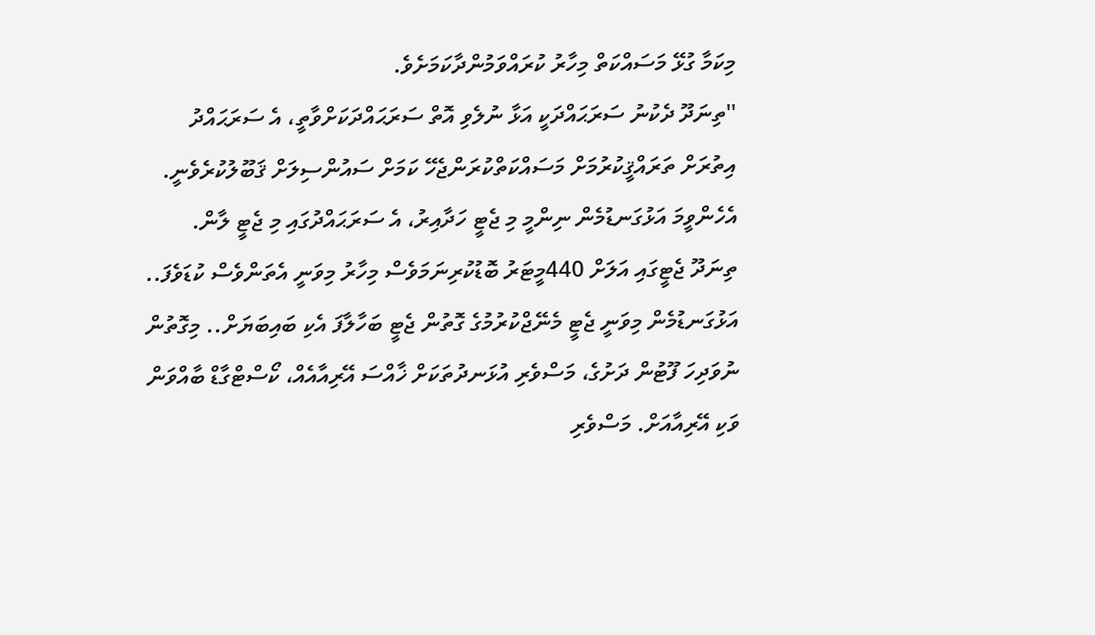މިކަމާ ގުޅޭ މަސައްކަތް މިހާރު ކުރައްވަމުންދާކަމަށެވެ.
''ތިނަދޫ ދެކުނު ސަރަޙައްދަކީ އަޅާ ނުލެވި އޮތް ސަރަޙައްދަކަށްވާތީ، އެ ސަރަޙައްދު އިތުރަށް ތަރައްޤީކުރުމަށް މަސައްކަތްކުރަންޖެހޭ ކަމަށް ސައުންސިލަށް ޤަބޫލުކުރެވެނީ. އެހެންވީމަ އަޅުގަނޑުމެން ނިންމީ މި ޖެޓީ ހަދާއިރު، އެ ސަރަޙައްދުގައި މި ޖެޓީ ލާން. ތިނަދޫ ޖެޓީގައި އަލަށް 440މީޓަރު ބޮޑުކުރިނަމަވެސް މިހާރު މިވަނީ އެތަންވެސް ކުޑަވެފަ.. އަޅުގަނޑުމެން މިވަނީ ޖެޓީ މެނޭޖްކުރުމުގެ ގޮތުން ޖެޓީ ބަހާލާފަ އެކި ބައިބަޔަށް.. މިގޮތުން ނުވަދިހަ ފޫޓުން ދަށުގެ، މަސްވެރި އުޅަނދުތަކަށް ޚާއްސަ އޭރިއާއެއް، ކޯސްޓްގާޑް ބާއްވަން ވަކި އޭރިއާއަށް. މަސްވެރި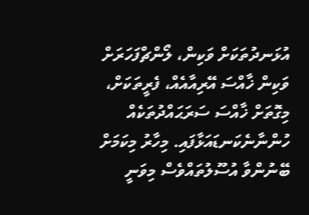އުޅަނދުތަކަށް ވަކިން، ލޯންޗްފަހަރަށް ވަކިން ޚާއްސަ އޭރިއާއެއް، ފެރީތަކަށް، މިގޮތަށް ޚާއްސަ ސަރަޙައްދުތަކެއް ހުންނާނެކަނޑައަޅާފައި. މިހާރު މިކަމަށް ބޭނުންވާ އުސޫލުތައްވެސް މިވަނީ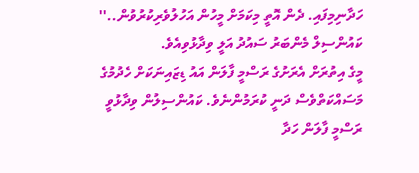ހަދާނިމިފައި. ދެން އޮތީ މިކަމަށް މީހުން އަހުލުވެރިކުރުވުން..'' ކައުންސިލް މެންބަރު ސައުދު އަލީ ވިދާޅުވިއެވެ.
މީގެ އިތުރަށް އެރަށުގެ ރަސްމީ ފާލަން އައު ޑިޒައިނަކަށް ހެދުމުގެ މަސައްކަތްވެސް ދަނީ ކުރަމުންނެވެ. ކައުންސިލުން ވިދާޅުވީ ރަސްމީ ފާލަން ހަދާ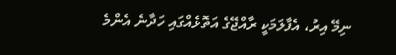ނިމޭ އިރު، އެފާލަމަކީ ރާއްޖޭގެ އަތޮޅެއްގައި ހަދާނެ އެންމެ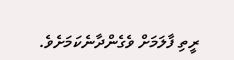ރީތި ފާލަމަށް ވެގެންދާނެކަމަށެވެ.